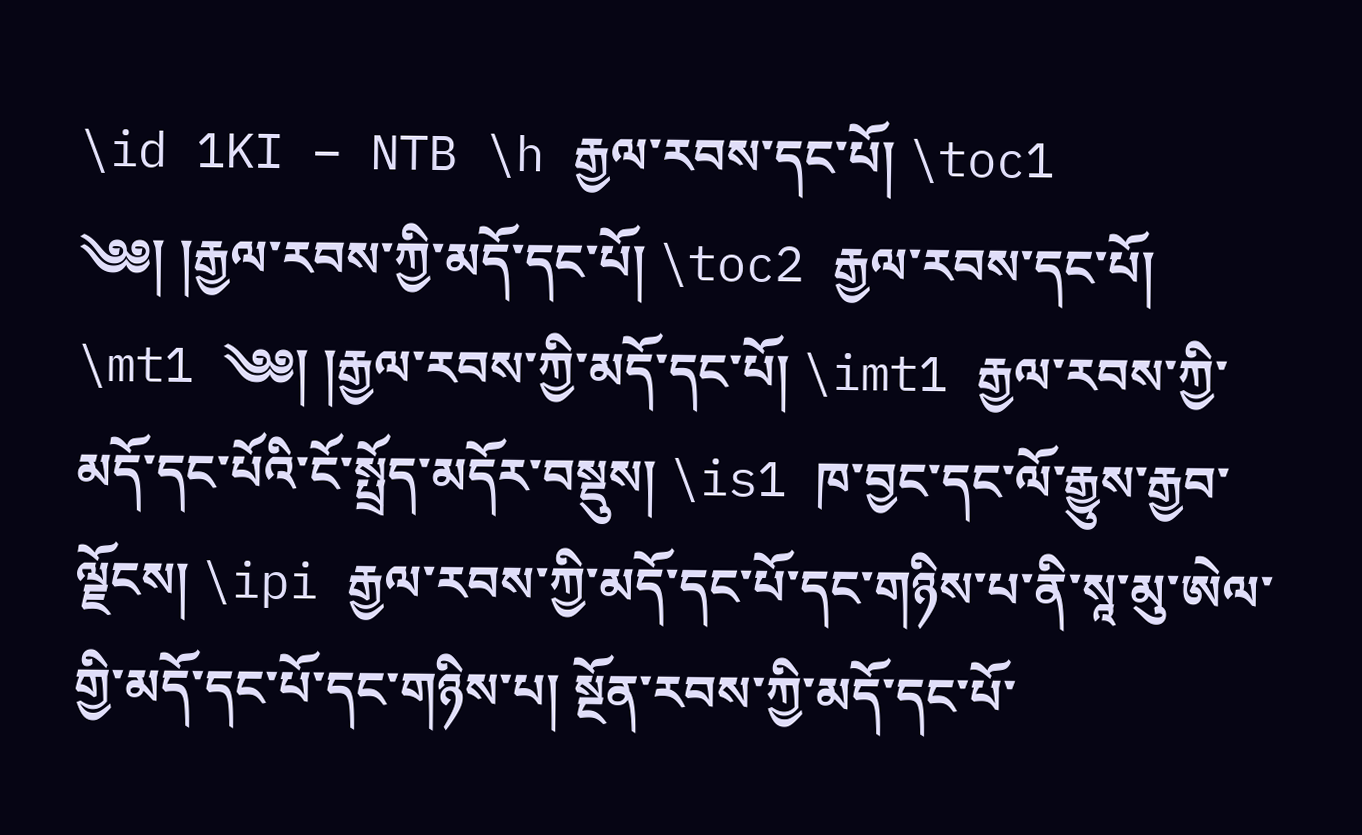\id 1KI – NTB \h རྒྱལ་རབས་དང་པོ། \toc1 ༄༅། །རྒྱལ་རབས་ཀྱི་མདོ་དང་པོ། \toc2 རྒྱལ་རབས་དང་པོ། \mt1 ༄༅། །རྒྱལ་རབས་ཀྱི་མདོ་དང་པོ། \imt1 རྒྱལ་རབས་ཀྱི་མདོ་དང་པོའི་ངོ་སྤྲོད་མདོར་བསྡུས། \is1 ཁ་བྱང་དང་ལོ་རྒྱུས་རྒྱབ་ལྗོངས། \ipi རྒྱལ་རབས་ཀྱི་མདོ་དང་པོ་དང་གཉིས་པ་ནི་སཱ་མུ་ཨེལ་གྱི་མདོ་དང་པོ་དང་གཉིས་པ། སྔོན་རབས་ཀྱི་མདོ་དང་པོ་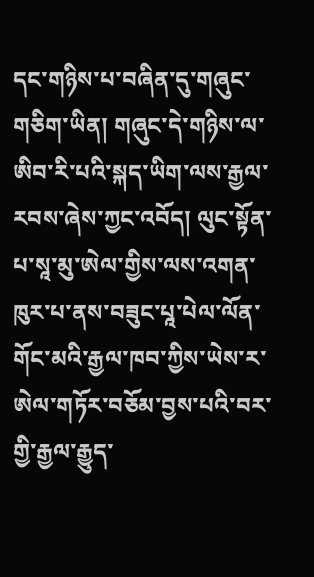དང་གཉིས་པ་བཞིན་དུ་གཞུང་གཅིག་ཡིན། གཞུང་དེ་གཉིས་ལ་ཨིབ་རི་པའི་སྐད་ཡིག་ལས་རྒྱལ་རབས་ཞེས་ཀྱང་འབོད། ལུང་སྟོན་པ་སཱ་མུ་ཨེལ་གྱིས་ལས་འགན་ཁུར་པ་ནས་བཟུང་པཱ་པེལ་ལོན་གོང་མའི་རྒྱལ་ཁབ་ཀྱིས་ཡེས་ར་ཨེལ་གཏོར་བཅོམ་བྱས་པའི་བར་གྱི་རྒྱལ་རྒྱུད་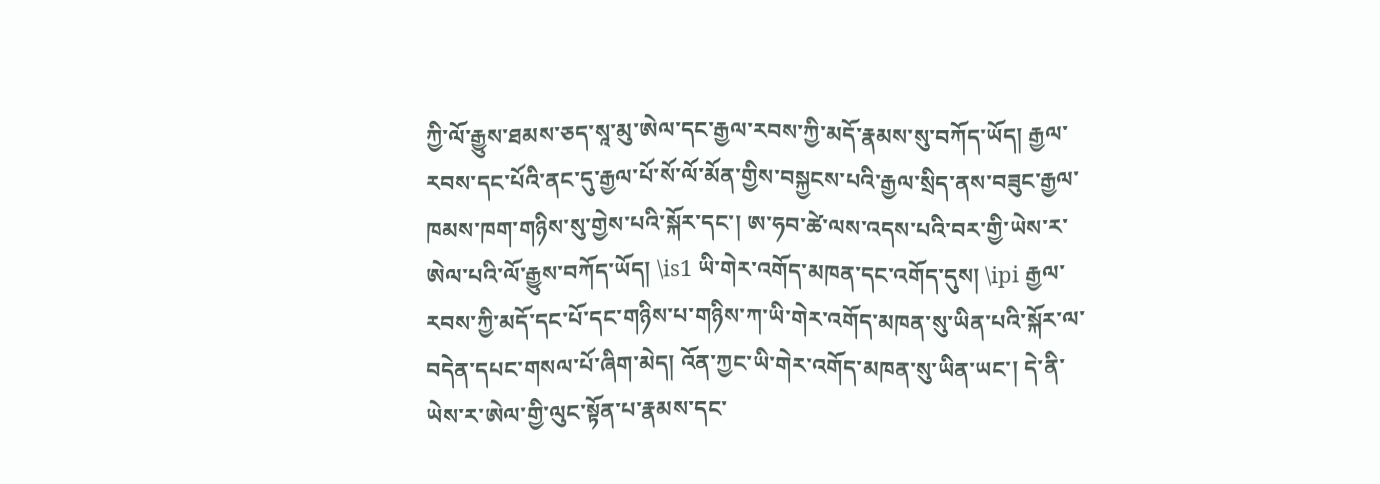ཀྱི་ལོ་རྒྱུས་ཐམས་ཅད་སཱ་མུ་ཨེལ་དང་རྒྱལ་རབས་ཀྱི་མདོ་རྣམས་སུ་བཀོད་ཡོད། རྒྱལ་རབས་དང་པོའི་ནང་དུ་རྒྱལ་པོ་སོ་ལོ་མོན་གྱིས་བསྐྱངས་པའི་རྒྱལ་སྲིད་ནས་བཟུང་རྒྱལ་ཁམས་ཁག་གཉིས་སུ་གྱེས་པའི་སྐོར་དང་། ཨ་ཧབ་ཚེ་ལས་འདས་པའི་བར་གྱི་ཡེས་ར་ཨེལ་པའི་ལོ་རྒྱུས་བཀོད་ཡོད། \is1 ཡི་གེར་འགོད་མཁན་དང་འགོད་དུས། \ipi རྒྱལ་རབས་ཀྱི་མདོ་དང་པོ་དང་གཉིས་པ་གཉིས་ཀ་ཡི་གེར་འགོད་མཁན་སུ་ཡིན་པའི་སྐོར་ལ་བདེན་དཔང་གསལ་པོ་ཞིག་མེད། འོན་ཀྱང་ཡི་གེར་འགོད་མཁན་སུ་ཡིན་ཡང་། དེ་ནི་ཡེས་ར་ཨེལ་གྱི་ལུང་སྟོན་པ་རྣམས་དང་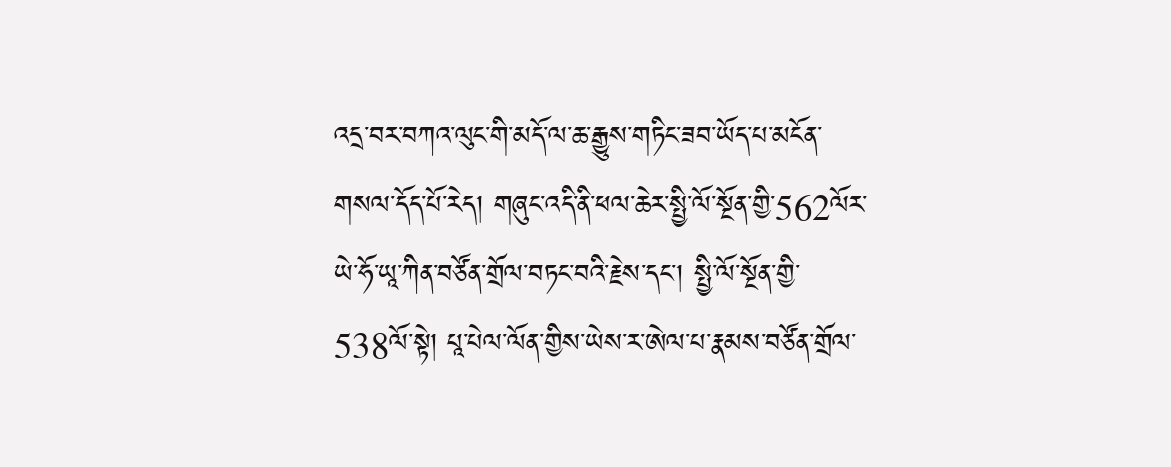འདྲ་བར་བཀའ་ལུང་གི་མདོ་ལ་ཆ་རྒྱུས་གཏིང་ཟབ་ཡོད་པ་མངོན་གསལ་དོད་པོ་རེད། གཞུང་འདི་ནི་ཕལ་ཆེར་སྤྱི་ལོ་སྔོན་གྱི་562ལོར་ཡེ་ཧོ་ཡཱ་ཀིན་བཙོན་གྲོལ་བཏང་བའི་རྗེས་དང་། སྤྱི་ལོ་སྔོན་གྱི་538ལོ་སྟེ། པཱ་པེལ་ལོན་གྱིས་ཡེས་ར་ཨེལ་པ་རྣམས་བཙོན་གྲོལ་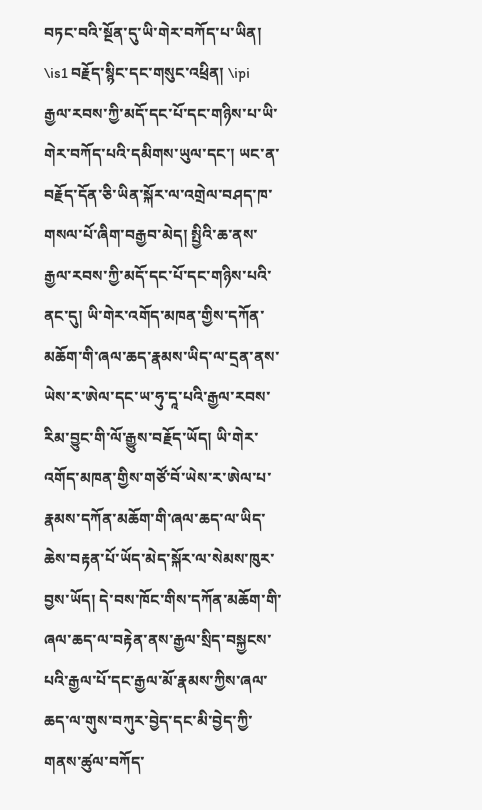བཏང་བའི་སྔོན་དུ་ཡི་གེར་བཀོད་པ་ཡིན། \is1 བརྗོད་སྙིང་དང་གསུང་འཕྲིན། \ipi རྒྱལ་རབས་ཀྱི་མདོ་དང་པོ་དང་གཉིས་པ་ཡི་གེར་བཀོད་པའི་དམིགས་ཡུལ་དང་། ཡང་ན་བརྗོད་དོན་ཅི་ཡིན་སྐོར་ལ་འགྲེལ་བཤད་ཁ་གསལ་པོ་ཞིག་བརྒྱབ་མེད། སྤྱིའི་ཆ་ནས་རྒྱལ་རབས་ཀྱི་མདོ་དང་པོ་དང་གཉིས་པའི་ནང་དུ། ཡི་གེར་འགོད་མཁན་གྱིས་དཀོན་མཆོག་གི་ཞལ་ཆད་རྣམས་ཡིད་ལ་དྲན་ནས་ཡེས་ར་ཨེལ་དང་ཡ་ཧུ་དཱ་པའི་རྒྱལ་རབས་རིམ་བྱུང་གི་ལོ་རྒྱུས་བརྗོད་ཡོད། ཡི་གེར་འགོད་མཁན་གྱིས་གཙོ་བོ་ཡེས་ར་ཨེལ་པ་རྣམས་དཀོན་མཆོག་གི་ཞལ་ཆད་ལ་ཡིད་ཆེས་བརྟན་པོ་ཡོད་མེད་སྐོར་ལ་སེམས་ཁུར་བྱས་ཡོད། དེ་བས་ཁོང་གིས་དཀོན་མཆོག་གི་ཞལ་ཆད་ལ་བརྟེན་ནས་རྒྱལ་སྲིད་བསྐྱངས་པའི་རྒྱལ་པོ་དང་རྒྱལ་མོ་རྣམས་ཀྱིས་ཞལ་ཆད་ལ་གུས་བཀུར་བྱེད་དང་མི་བྱེད་ཀྱི་གནས་ཚུལ་བཀོད་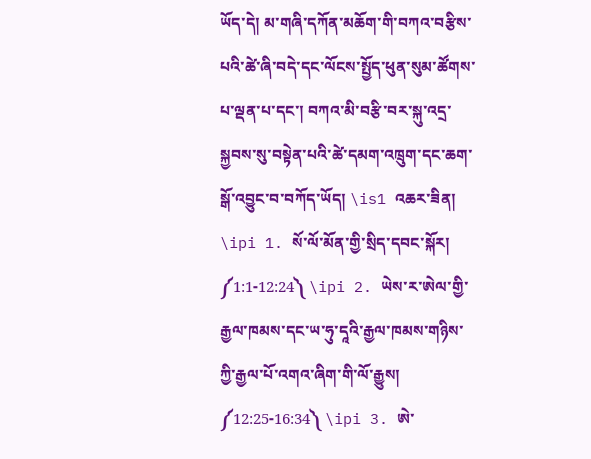ཡོད་དེ། མ་གཞི་དཀོན་མཆོག་གི་བཀའ་བརྩིས་པའི་ཚེ་ཞི་བདེ་དང་ལོངས་སྤྱོད་ཕུན་སུམ་ཚོགས་པ་ལྡན་པ་དང་། བཀའ་མི་བརྩི་བར་སྐུ་འདྲ་སྐྱབས་སུ་བསྟེན་པའི་ཚེ་དམག་འཁྲུག་དང་ཆག་སྒོ་འབྱུང་བ་བཀོད་ཡོད། \is1 འཆར་ཟིན། \ipi 1. སོ་ལོ་མོན་གྱི་སྲིད་དབང་སྐོར། ༼1:1-12:24༽ \ipi 2. ཡེས་ར་ཨེལ་གྱི་རྒྱལ་ཁམས་དང་ཡ་ཧུ་དཱའི་རྒྱལ་ཁམས་གཉིས་ཀྱི་རྒྱལ་པོ་འགའ་ཞིག་གི་ལོ་རྒྱུས། ༼12:25-16:34༽ \ipi 3. ཨེ་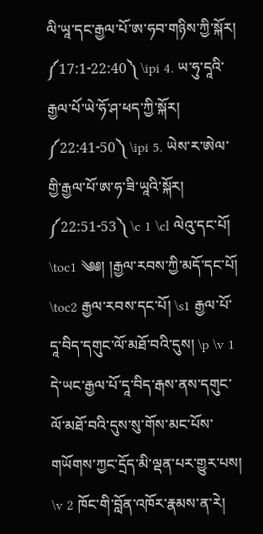ལི་ཡཱ་དང་རྒྱལ་པོ་ཨ་ཧབ་གཉིས་ཀྱི་སྐོར། ༼17:1-22:40༽ \ipi 4. ཡ་ཧུ་དཱའི་རྒྱལ་པོ་ཡེ་ཧོ་ཤ་ཕད་ཀྱི་སྐོར། ༼22:41-50༽ \ipi 5. ཡེས་ར་ཨེལ་གྱི་རྒྱལ་པོ་ཨ་ཧ་ཟི་ཡཱའི་སྐོར། ༼22:51-53༽ \c 1 \cl ལེའུ་དང་པོ། \toc1 ༄༅། །རྒྱལ་རབས་ཀྱི་མདོ་དང་པོ། \toc2 རྒྱལ་རབས་དང་པོ། \s1 རྒྱལ་པོ་དཱ་བིད་དགུང་ལོ་མཐོ་བའི་དུས། \p \v 1 དེ་ཡང་རྒྱལ་པོ་དཱ་བིད་རྒས་ནས་དགུང་ལོ་མཐོ་བའི་དུས་སུ་གོས་མང་པོས་གཡོགས་ཀྱང་དྲོད་མི་ལྡན་པར་གྱུར་པས། \v 2 ཁོང་གི་བློན་འཁོར་རྣམས་ན་རེ།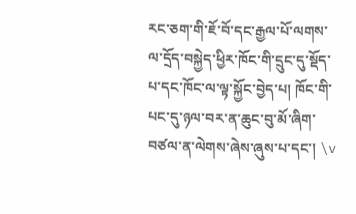རང་ཅག་གི་ཇོ་བོ་དང་རྒྱལ་པོ་ལགས་ལ་དྲོད་བསྐྱེད་ཕྱིར་ཁོང་གི་དྲུང་དུ་སྡོད་པ་དང་ཁོང་ལ་ལྟ་སྐྱོང་བྱེད་པ། ཁོང་གི་པང་དུ་ཉལ་བར་ན་ཆུང་བུ་མོ་ཞིག་བཙལ་ན་ལེགས་ཞེས་ཞུས་པ་དང་། \v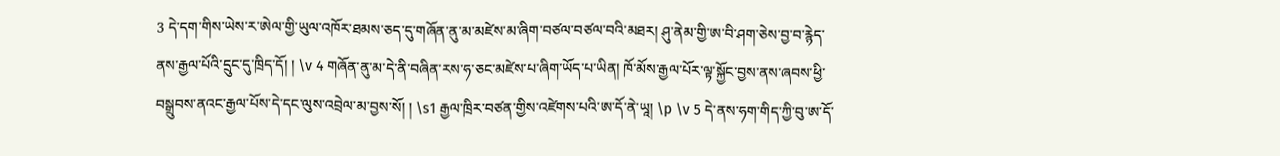3 དེ་དག་གིས་ཡེས་ར་ཨེལ་གྱི་ཡུལ་འཁོར་ཐམས་ཅད་དུ་གཞོན་ནུ་མ་མཛེས་མ་ཞིག་བཙལ་བཙལ་བའི་མཐར། ཤུ་ནེམ་གྱི་ཨ་བི་ཤག་ཅེས་བྱ་བ་རྙེད་ནས་རྒྱལ་པོའི་དྲུང་དུ་ཁྲིད་དོ། ། \v 4 གཞོན་ནུ་མ་དེ་ནི་བཞིན་རས་ཧ་ཅང་མཛེས་པ་ཞིག་ཡོད་པ་ཡིན། ཁོ་མོས་རྒྱལ་པོར་ལྟ་སྐྱོང་བྱས་ནས་ཞབས་ཕྱི་བསྒྲུབས་ནའང་རྒྱལ་པོས་དེ་དང་ལུས་འབྲེལ་མ་བྱས་སོ། ། \s1 རྒྱལ་ཁྲིར་བཙན་གྱིས་འཛེགས་པའི་ཨ་དོ་ནེ་ཡཱ། \p \v 5 དེ་ནས་ཧག་གིད་ཀྱི་བུ་ཨ་དོ་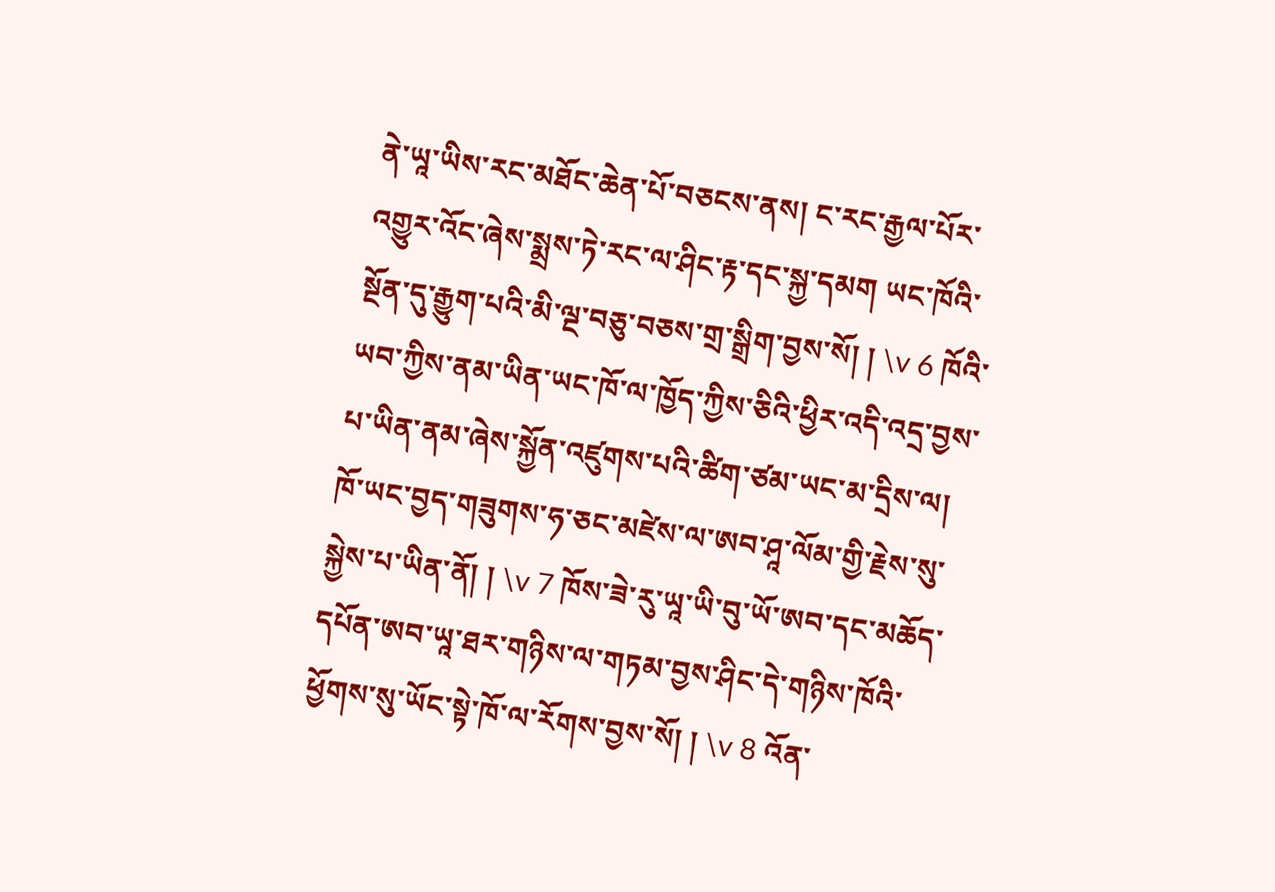ནེ་ཡཱ་ཡིས་རང་མཐོང་ཆེན་པོ་བཅངས་ནས། ང་རང་རྒྱལ་པོར་འགྱུར་འོང་ཞེས་སྨྲས་ཏེ་རང་ལ་ཤིང་རྟ་དང་སྐྱ་དམག ཡང་ཁོའི་སྔོན་དུ་རྒྱུག་པའི་མི་ལྔ་བཅུ་བཅས་གྲ་སྒྲིག་བྱས་སོ། ། \v 6 ཁོའི་ཡབ་ཀྱིས་ནམ་ཡིན་ཡང་ཁོ་ལ་ཁྱོད་ཀྱིས་ཅིའི་ཕྱིར་འདི་འདྲ་བྱས་པ་ཡིན་ནམ་ཞེས་སྐྱོན་འཛུགས་པའི་ཚིག་ཙམ་ཡང་མ་དྲིས་ལ། ཁོ་ཡང་བྱད་གཟུགས་ཧ་ཅང་མཛེས་ལ་ཨབ་ཤཱ་ལོམ་གྱི་རྗེས་སུ་སྐྱེས་པ་ཡིན་ནོ། ། \v 7 ཁོས་ཟེ་རུ་ཡཱ་ཡི་བུ་ཡོ་ཨབ་དང་མཆོད་དཔོན་ཨབ་ཡཱ་ཐར་གཉིས་ལ་གཏམ་བྱས་ཤིང་དེ་གཉིས་ཁོའི་ཕྱོགས་སུ་ཡོང་སྟེ་ཁོ་ལ་རོགས་བྱས་སོ། ། \v 8 འོན་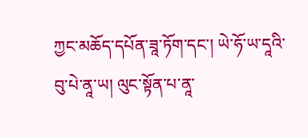ཀྱང་མཆོད་དཔོན་ཟཱ་ཏོག་དང་། ཡེ་ཧོ་ཡ་དཱའི་བུ་པེ་ནཱ་ཡ། ལུང་སྟོན་པ་ནཱ་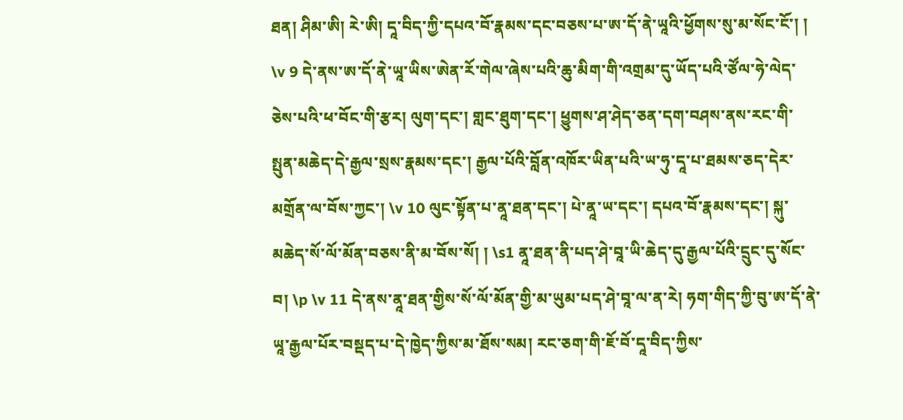ཐན། ཤིམ་ཨི། རེ་ཨི། དཱ་བིད་ཀྱི་དཔའ་བོ་རྣམས་དང་བཅས་པ་ཨ་དོ་ནེ་ཡཱའི་ཕྱོགས་སུ་མ་སོང་ངོ་། ། \v 9 དེ་ནས་ཨ་དོ་ནེ་ཡཱ་ཡིས་ཨེན་རོ་གེལ་ཞེས་པའི་ཆུ་མིག་གི་འགྲམ་དུ་ཡོད་པའི་ཙོལ་ཧེ་ལེད་ཅེས་པའི་ཕ་བོང་གི་རྩར། ལུག་དང་། གླང་ཐུག་དང་། ཕྱུགས་ཤ་ཤེད་ཅན་དག་བཤས་ནས་རང་གི་སྤུན་མཆེད་དེ་རྒྱལ་སྲས་རྣམས་དང་། རྒྱལ་པོའི་བློན་འཁོར་ཡིན་པའི་ཡ་ཧུ་དཱ་པ་ཐམས་ཅད་དེར་མགྲོན་ལ་བོས་ཀྱང་། \v 10 ལུང་སྟོན་པ་ནཱ་ཐན་དང་། པེ་ནཱ་ཡ་དང་། དཔའ་བོ་རྣམས་དང་། སྐུ་མཆེད་སོ་ལོ་མོན་བཅས་ནི་མ་བོས་སོ། ། \s1 ནཱ་ཐན་ནི་པད་ཤེ་བཱ་ཡི་ཆེད་དུ་རྒྱལ་པོའི་དྲུང་དུ་སོང་བ། \p \v 11 དེ་ནས་ནཱ་ཐན་གྱིས་སོ་ལོ་མོན་གྱི་མ་ཡུམ་པད་ཤེ་བཱ་ལ་ན་རེ། ཧག་གིད་ཀྱི་བུ་ཨ་དོ་ནེ་ཡཱ་རྒྱལ་པོར་བསྡད་པ་དེ་ཁྱེད་ཀྱིས་མ་ཐོས་སམ། རང་ཅག་གི་ཇོ་བོ་དཱ་བིད་ཀྱིས་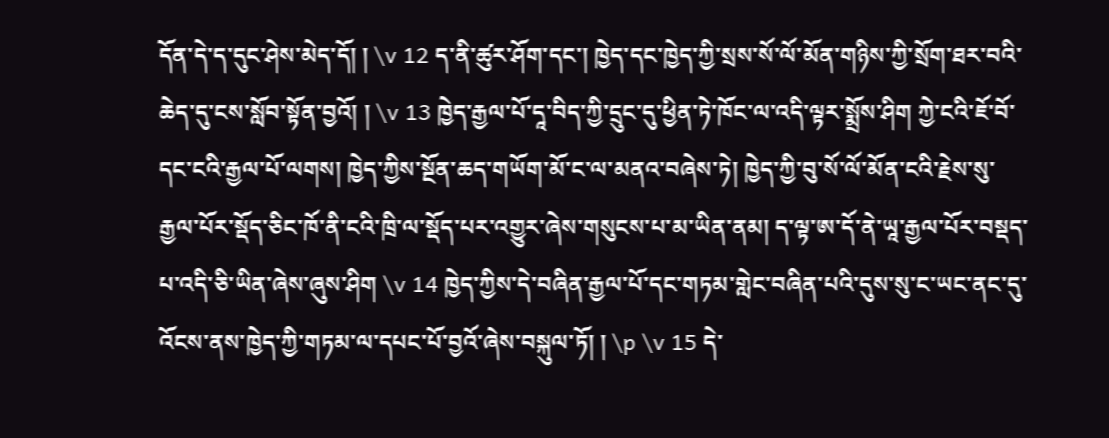དོན་དེ་ད་དུང་ཤེས་མེད་དོ། ། \v 12 ད་ནི་ཚུར་ཤོག་དང་། ཁྱེད་དང་ཁྱེད་ཀྱི་སྲས་སོ་ལོ་མོན་གཉིས་ཀྱི་སྲོག་ཐར་བའི་ཆེད་དུ་ངས་སློབ་སྟོན་བྱའོ། ། \v 13 ཁྱེད་རྒྱལ་པོ་དཱ་བིད་ཀྱི་དྲུང་དུ་ཕྱིན་ཏེ་ཁོང་ལ་འདི་ལྟར་སྨྲོས་ཤིག ཀྱེ་ངའི་ཇོ་བོ་དང་ངའི་རྒྱལ་པོ་ལགས། ཁྱེད་ཀྱིས་སྔོན་ཆད་གཡོག་མོ་ང་ལ་མནའ་བཞེས་ཏེ། ཁྱེད་ཀྱི་བུ་སོ་ལོ་མོན་ངའི་རྗེས་སུ་རྒྱལ་པོར་སྡོད་ཅིང་ཁོ་ནི་ངའི་ཁྲི་ལ་སྡོད་པར་འགྱུར་ཞེས་གསུངས་པ་མ་ཡིན་ནམ། ད་ལྟ་ཨ་དོ་ནེ་ཡཱ་རྒྱལ་པོར་བསྡད་པ་འདི་ཅི་ཡིན་ཞེས་ཞུས་ཤིག \v 14 ཁྱེད་ཀྱིས་དེ་བཞིན་རྒྱལ་པོ་དང་གཏམ་གླེང་བཞིན་པའི་དུས་སུ་ང་ཡང་ནང་དུ་འོངས་ནས་ཁྱེད་ཀྱི་གཏམ་ལ་དཔང་པོ་བྱའོ་ཞེས་བསྐུལ་ཏོ། ། \p \v 15 དེ་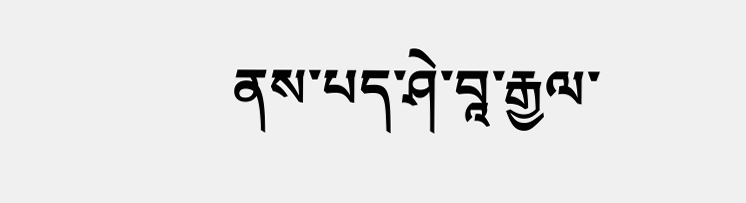ནས་པད་ཤེ་བཱ་རྒྱལ་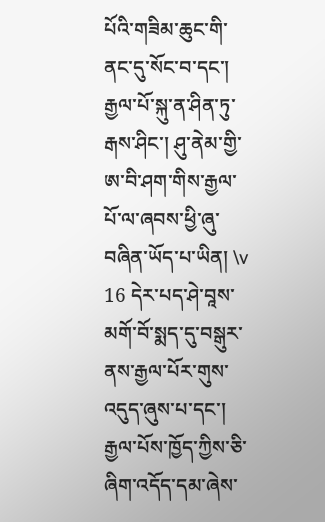པོའི་གཟིམ་ཆུང་གི་ནང་དུ་སོང་བ་དང་། རྒྱལ་པོ་སྐུ་ན་ཤིན་ཏུ་རྒས་ཤིང་། ཤུ་ནེམ་གྱི་ཨ་བི་ཤག་གིས་རྒྱལ་པོ་ལ་ཞབས་ཕྱི་ཞུ་བཞིན་ཡོད་པ་ཡིན། \v 16 དེར་པད་ཤེ་བཱས་མགོ་བོ་སྨད་དུ་བསྒུར་ནས་རྒྱལ་པོར་གུས་འདུད་ཞུས་པ་དང་། རྒྱལ་པོས་ཁྱོད་ཀྱིས་ཅི་ཞིག་འདོད་དམ་ཞེས་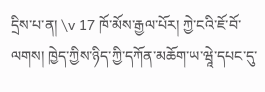དྲིས་པ་ན། \v 17 ཁོ་མོས་རྒྱལ་པོར། ཀྱེ་ངའི་ཇོ་བོ་ལགས། ཁྱེད་ཀྱིས་ཉིད་ཀྱི་དཀོན་མཆོག་ཡ་ཝཱེ་དཔང་དུ་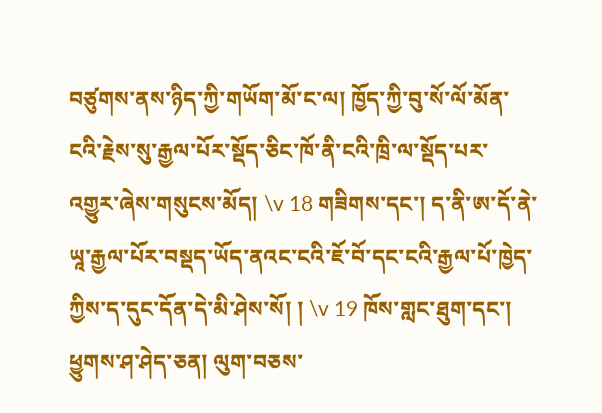བཙུགས་ནས་ཉིད་ཀྱི་གཡོག་མོ་ང་ལ། ཁྱོད་ཀྱི་བུ་སོ་ལོ་མོན་ངའི་རྗེས་སུ་རྒྱལ་པོར་སྡོད་ཅིང་ཁོ་ནི་ངའི་ཁྲི་ལ་སྡོད་པར་འགྱུར་ཞེས་གསུངས་མོད། \v 18 གཟིགས་དང་། ད་ནི་ཨ་དོ་ནེ་ཡཱ་རྒྱལ་པོར་བསྡད་ཡོད་ནའང་ངའི་ཇོ་བོ་དང་ངའི་རྒྱལ་པོ་ཁྱེད་ཀྱིས་ད་དུང་དོན་དེ་མི་ཤེས་སོ། ། \v 19 ཁོས་གླང་ཐུག་དང་། ཕྱུགས་ཤ་ཤེད་ཅན། ལུག་བཅས་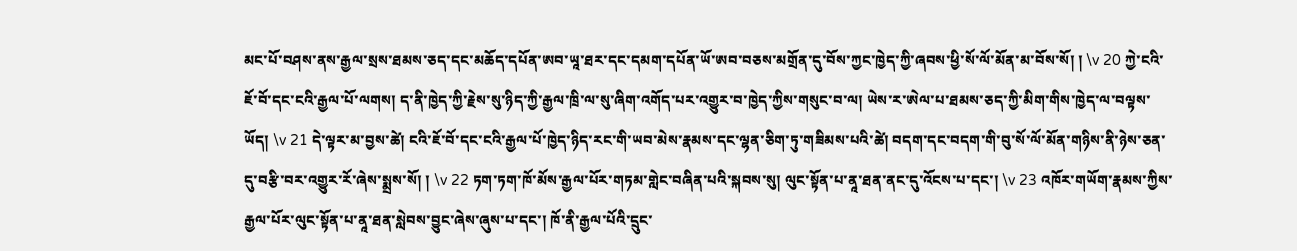མང་པོ་བཤས་ནས་རྒྱལ་སྲས་ཐམས་ཅད་དང་མཆོད་དཔོན་ཨབ་ཡཱ་ཐར་དང་དམག་དཔོན་ཡོ་ཨབ་བཅས་མགྲོན་དུ་བོས་ཀྱང་ཁྱེད་ཀྱི་ཞབས་ཕྱི་སོ་ལོ་མོན་མ་བོས་སོ། ། \v 20 ཀྱེ་ངའི་ཇོ་བོ་དང་ངའི་རྒྱལ་པོ་ལགས། ད་ནི་ཁྱེད་ཀྱི་རྗེས་སུ་ཉིད་ཀྱི་རྒྱལ་ཁྲི་ལ་སུ་ཞིག་འགོད་པར་འགྱུར་བ་ཁྱེད་ཀྱིས་གསུང་བ་ལ། ཡེས་ར་ཨེལ་པ་ཐམས་ཅད་ཀྱི་མིག་གིས་ཁྱེད་ལ་བལྟས་ཡོད། \v 21 དེ་ལྟར་མ་བྱས་ཚེ། ངའི་ཇོ་བོ་དང་ངའི་རྒྱལ་པོ་ཁྱེད་ཉིད་རང་གི་ཡབ་མེས་རྣམས་དང་ལྷན་ཅིག་ཏུ་གཟིམས་པའི་ཚེ། བདག་དང་བདག་གི་བུ་སོ་ལོ་མོན་གཉིས་ནི་ཉེས་ཅན་དུ་བརྩི་བར་འགྱུར་རོ་ཞེས་སྨྲས་སོ། ། \v 22 ཏག་ཏག་ཁོ་མོས་རྒྱལ་པོར་གཏམ་གླེང་བཞིན་པའི་སྐབས་སུ། ལུང་སྟོན་པ་ནཱ་ཐན་ནང་དུ་འོངས་པ་དང་། \v 23 འཁོར་གཡོག་རྣམས་ཀྱིས་རྒྱལ་པོར་ལུང་སྟོན་པ་ནཱ་ཐན་སླེབས་བྱུང་ཞེས་ཞུས་པ་དང་། ཁོ་ནི་རྒྱལ་པོའི་དྲུང་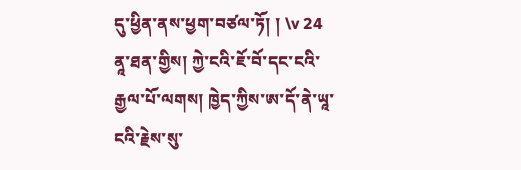དུ་ཕྱིན་ནས་ཕྱག་བཙལ་ཏོ། ། \v 24 ནཱ་ཐན་གྱིས། ཀྱེ་ངའི་ཇོ་བོ་དང་ངའི་རྒྱལ་པོ་ལགས། ཁྱེད་ཀྱིས་ཨ་དོ་ནེ་ཡཱ་ངའི་རྗེས་སུ་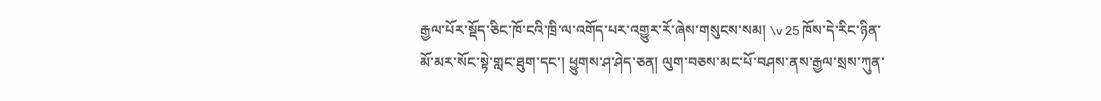རྒྱལ་པོར་སྡོད་ཅིང་ཁོ་ངའི་ཁྲི་ལ་འགོད་པར་འགྱུར་རོ་ཞེས་གསུངས་སམ། \v 25 ཁོས་དེ་རིང་ཉིན་མོ་མར་སོང་སྟེ་གླང་ཐུག་དང་། ཕྱུགས་ཤ་ཤེད་ཅན། ལུག་བཅས་མང་པོ་བཤས་ནས་རྒྱལ་སྲས་ཀུན་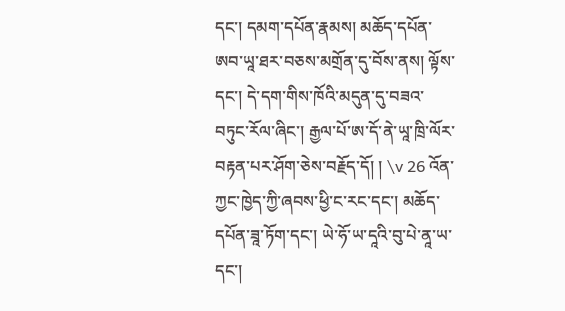དང་། དམག་དཔོན་རྣམས། མཆོད་དཔོན་ཨབ་ཡཱ་ཐར་བཅས་མགྲོན་དུ་བོས་ནས། ལྟོས་དང་། དེ་དག་གིས་ཁོའི་མདུན་དུ་བཟའ་བཏུང་རོལ་ཞིང་། རྒྱལ་པོ་ཨ་དོ་ནེ་ཡཱ་ཁྲི་ལོར་བརྟན་པར་ཤོག་ཅེས་བརྗོད་དོ། ། \v 26 འོན་ཀྱང་ཁྱེད་ཀྱི་ཞབས་ཕྱི་ང་རང་དང་། མཆོད་དཔོན་ཟཱ་ཏོག་དང་། ཡེ་ཧོ་ཡ་དཱའི་བུ་པེ་ནཱ་ཡ་དང་།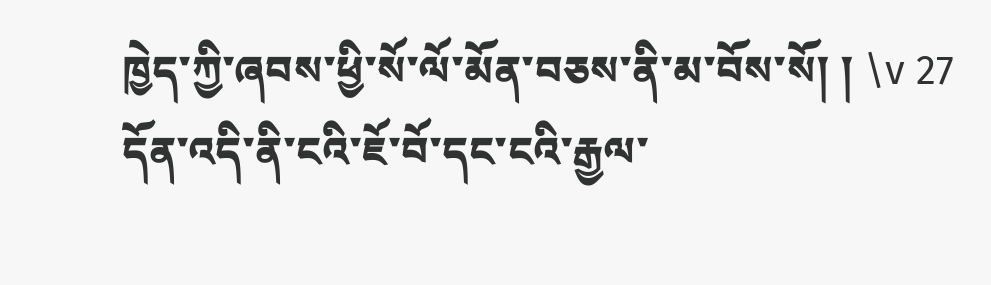ཁྱེད་ཀྱི་ཞབས་ཕྱི་སོ་ལོ་མོན་བཅས་ནི་མ་བོས་སོ། ། \v 27 དོན་འདི་ནི་ངའི་ཇོ་བོ་དང་ངའི་རྒྱལ་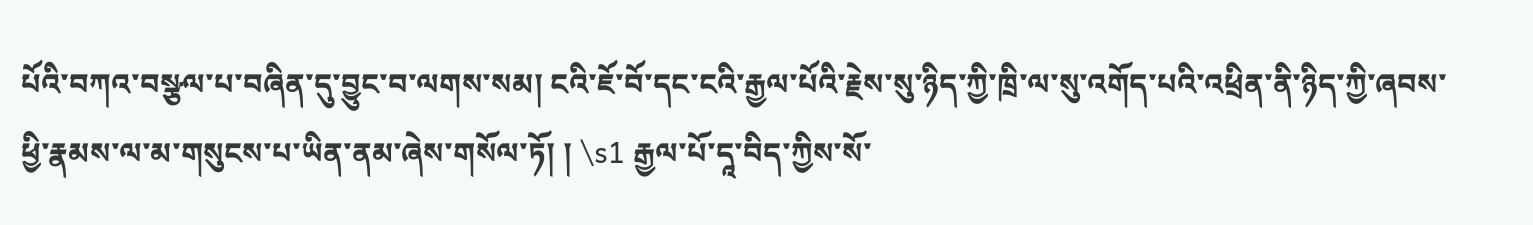པོའི་བཀའ་བསྩལ་པ་བཞིན་དུ་བྱུང་བ་ལགས་སམ། ངའི་ཇོ་བོ་དང་ངའི་རྒྱལ་པོའི་རྗེས་སུ་ཉིད་ཀྱི་ཁྲི་ལ་སུ་འགོད་པའི་འཕྲིན་ནི་ཉིད་ཀྱི་ཞབས་ཕྱི་རྣམས་ལ་མ་གསུངས་པ་ཡིན་ནམ་ཞེས་གསོལ་ཏོ། ། \s1 རྒྱལ་པོ་དཱ་བིད་ཀྱིས་སོ་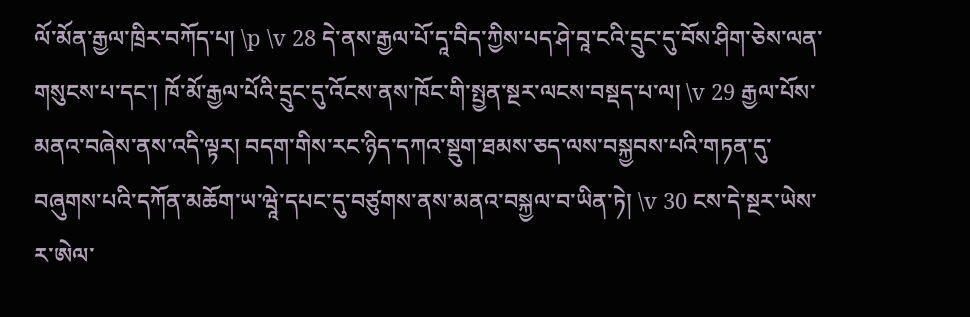ལོ་མོན་རྒྱལ་ཁྲིར་བཀོད་པ། \p \v 28 དེ་ནས་རྒྱལ་པོ་དཱ་བིད་ཀྱིས་པད་ཤེ་བཱ་ངའི་དྲུང་དུ་བོས་ཤིག་ཅེས་ལན་གསུངས་པ་དང་། ཁོ་མོ་རྒྱལ་པོའི་དྲུང་དུ་འོངས་ནས་ཁོང་གི་སྤྱན་སྔར་ལངས་བསྡད་པ་ལ། \v 29 རྒྱལ་པོས་མནའ་བཞེས་ནས་འདི་ལྟར། བདག་གིས་རང་ཉིད་དཀའ་སྡུག་ཐམས་ཅད་ལས་བསྐྱབས་པའི་གཏན་དུ་བཞུགས་པའི་དཀོན་མཆོག་ཡ་ཝཱེ་དཔང་དུ་བཙུགས་ནས་མནའ་བསྐྱལ་བ་ཡིན་ཏེ། \v 30 ངས་དེ་སྔར་ཡེས་ར་ཨེལ་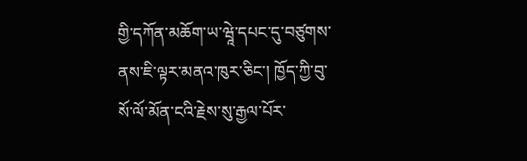གྱི་དཀོན་མཆོག་ཡ་ཝཱེ་དཔང་དུ་བཙུགས་ནས་ཇི་ལྟར་མནའ་ཁུར་ཅིང་། ཁྱོད་ཀྱི་བུ་སོ་ལོ་མོན་ངའི་རྗེས་སུ་རྒྱལ་པོར་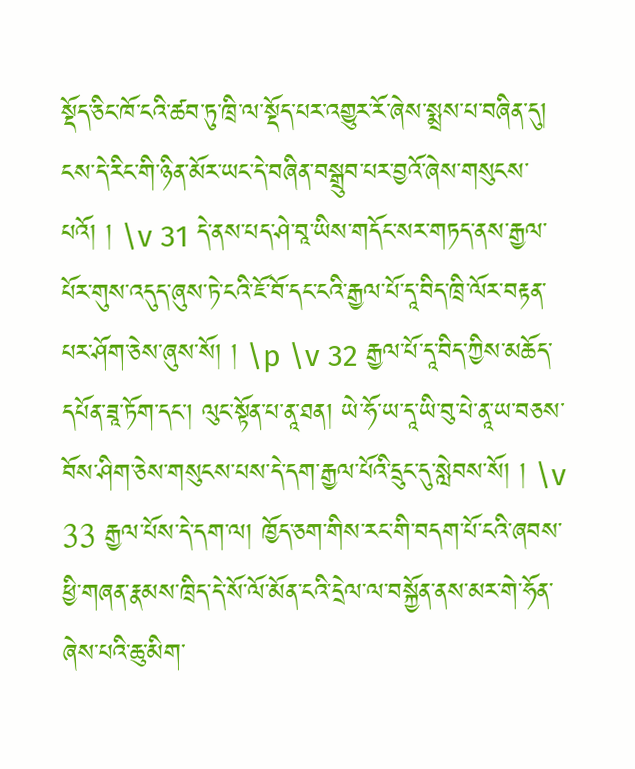སྡོད་ཅིང་ཁོ་ངའི་ཚབ་ཏུ་ཁྲི་ལ་སྡོད་པར་འགྱུར་རོ་ཞེས་སྨྲས་པ་བཞིན་དུ། ངས་དེ་རིང་གི་ཉིན་མོར་ཡང་དེ་བཞིན་བསྒྲུབ་པར་བྱའོ་ཞེས་གསུངས་པའོ། ། \v 31 དེ་ནས་པད་ཤེ་བཱ་ཡིས་གདོང་སར་གཏད་ནས་རྒྱལ་པོར་གུས་འདུད་ཞུས་ཏེ་ངའི་ཇོ་བོ་དང་ངའི་རྒྱལ་པོ་དཱ་བིད་ཁྲི་ལོར་བརྟན་པར་ཤོག་ཅེས་ཞུས་སོ། ། \p \v 32 རྒྱལ་པོ་དཱ་བིད་ཀྱིས་མཆོད་དཔོན་ཟཱ་ཏོག་དང་། ལུང་སྟོན་པ་ནཱ་ཐན། ཡེ་ཧོ་ཡ་དཱ་ཡི་བུ་པེ་ནཱ་ཡ་བཅས་བོས་ཤིག་ཅེས་གསུངས་པས་དེ་དག་རྒྱལ་པོའི་དྲུང་དུ་སླེབས་སོ། ། \v 33 རྒྱལ་པོས་དེ་དག་ལ། ཁྱོད་ཅག་གིས་རང་གི་བདག་པོ་ངའི་ཞབས་ཕྱི་གཞན་རྣམས་ཁྲིད་དེ་སོ་ལོ་མོན་ངའི་དྲེལ་ལ་བསྐྱོན་ནས་མར་གེ་ཧོན་ཞེས་པའི་ཆུ་མིག་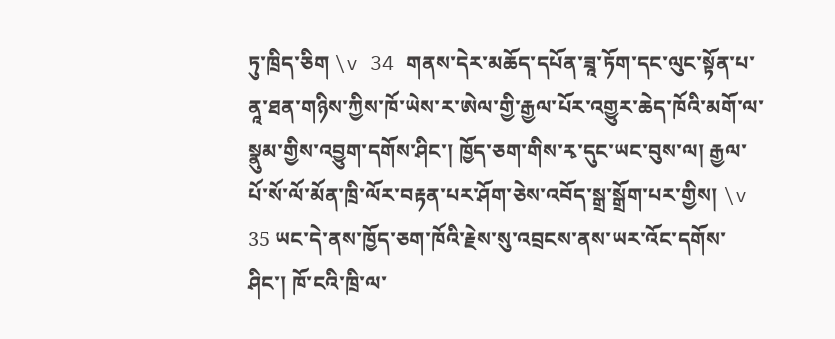ཏུ་ཁྲིད་ཅིག \v 34 གནས་དེར་མཆོད་དཔོན་ཟཱ་ཏོག་དང་ལུང་སྟོན་པ་ནཱ་ཐན་གཉིས་ཀྱིས་ཁོ་ཡེས་ར་ཨེལ་གྱི་རྒྱལ་པོར་འགྱུར་ཆེད་ཁོའི་མགོ་ལ་སྣུམ་གྱིས་འབྱུག་དགོས་ཤིང་། ཁྱོད་ཅག་གིས་རྭ་དུང་ཡང་བུས་ལ། རྒྱལ་པོ་སོ་ལོ་མོན་ཁྲི་ལོར་བརྟན་པར་ཤོག་ཅེས་འབོད་སྒྲ་སྒྲོག་པར་གྱིས། \v 35 ཡང་དེ་ནས་ཁྱོད་ཅག་ཁོའི་རྗེས་སུ་འབྲངས་ནས་ཡར་འོང་དགོས་ཤིང་། ཁོ་ངའི་ཁྲི་ལ་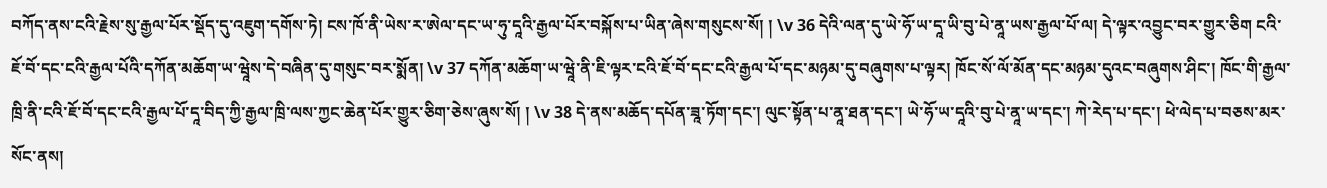བཀོད་ནས་ངའི་རྗེས་སུ་རྒྱལ་པོར་སྡོད་དུ་འཇུག་དགོས་ཏེ། ངས་ཁོ་ནི་ཡེས་ར་ཨེལ་དང་ཡ་ཧུ་དཱའི་རྒྱལ་པོར་བསྐོས་པ་ཡིན་ཞེས་གསུངས་སོ། ། \v 36 དེའི་ལན་དུ་ཡེ་ཧོ་ཡ་དཱ་ཡི་བུ་པེ་ནཱ་ཡས་རྒྱལ་པོ་ལ། དེ་ལྟར་འབྱུང་བར་གྱུར་ཅིག ངའི་ཇོ་བོ་དང་ངའི་རྒྱལ་པོའི་དཀོན་མཆོག་ཡ་ཝཱེས་དེ་བཞིན་དུ་གསུང་བར་སྨོན། \v 37 དཀོན་མཆོག་ཡ་ཝཱེ་ནི་ཇི་ལྟར་ངའི་ཇོ་བོ་དང་ངའི་རྒྱལ་པོ་དང་མཉམ་དུ་བཞུགས་པ་ལྟར། ཁོང་སོ་ལོ་མོན་དང་མཉམ་དུའང་བཞུགས་ཤིང་། ཁོང་གི་རྒྱལ་ཁྲི་ནི་ངའི་ཇོ་བོ་དང་ངའི་རྒྱལ་པོ་དཱ་བིད་ཀྱི་རྒྱལ་ཁྲི་ལས་ཀྱང་ཆེན་པོར་གྱུར་ཅིག་ཅེས་ཞུས་སོ། ། \v 38 དེ་ནས་མཆོད་དཔོན་ཟཱ་ཏོག་དང་། ལུང་སྟོན་པ་ནཱ་ཐན་དང་། ཡེ་ཧོ་ཡ་དཱའི་བུ་པེ་ནཱ་ཡ་དང་། ཀེ་རེད་པ་དང་། ཕེ་ལེད་པ་བཅས་མར་སོང་ནས།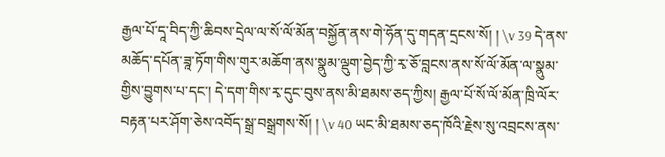རྒྱལ་པོ་དཱ་བིད་ཀྱི་ཆིབས་དྲེལ་ལ་སོ་ལོ་མོན་བསྐྱོན་ནས་གེ་ཧོན་དུ་གདན་དྲངས་སོ། ། \v 39 དེ་ནས་མཆོད་དཔོན་ཟཱ་ཏོག་གིས་གུར་མཆོག་ནས་སྣུམ་ལྡུག་བྱེད་ཀྱི་རྭ་ཅོ་བླངས་ནས་སོ་ལོ་མོན་ལ་སྣུམ་གྱིས་བྱུགས་པ་དང་། དེ་དག་གིས་རྭ་དུང་བུས་ནས་མི་ཐམས་ཅད་ཀྱིས། རྒྱལ་པོ་སོ་ལོ་མོན་ཁྲི་ལོར་བརྟན་པར་ཤོག་ཅེས་འབོད་སྒྲ་བསྒྲགས་སོ། ། \v 40 ཡང་མི་ཐམས་ཅད་ཁོའི་རྗེས་སུ་འབྲངས་ནས་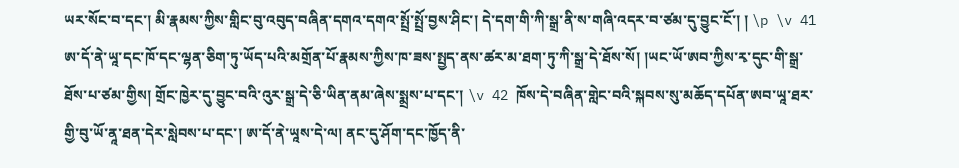ཡར་སོང་བ་དང་། མི་རྣམས་ཀྱིས་གླིང་བུ་འབུད་བཞིན་དགའ་དགའ་སྤྲོ་སྤྲོ་བྱས་ཤིང་། དེ་དག་གི་ཀི་སྒྲ་ནི་ས་གཞི་འདར་བ་ཙམ་དུ་བྱུང་ངོ་། ། \p \v 41 ཨ་དོ་ནེ་ཡཱ་དང་ཁོ་དང་ལྷན་ཅིག་ཏུ་ཡོད་པའི་མགྲོན་པོ་རྣམས་ཀྱིས་ཁ་ཟས་སྤྱད་ནས་ཚར་མ་ཐག་ཏུ་ཀི་སྒྲ་དེ་ཐོས་སོ། །ཡང་ཡོ་ཨབ་ཀྱིས་རྭ་དུང་གི་སྒྲ་ཐོས་པ་ཙམ་གྱིས། གྲོང་ཁྱེར་དུ་བྱུང་བའི་འུར་སྒྲ་དེ་ཅི་ཡིན་ནམ་ཞེས་སྨྲས་པ་དང་། \v 42 ཁོས་དེ་བཞིན་གླེང་བའི་སྐབས་སུ་མཆོད་དཔོན་ཨབ་ཡཱ་ཐར་གྱི་བུ་ཡོ་ནཱ་ཐན་དེར་སླེབས་པ་དང་། ཨ་དོ་ནེ་ཡཱས་དེ་ལ། ནང་དུ་ཤོག་དང་ཁྱོད་ནི་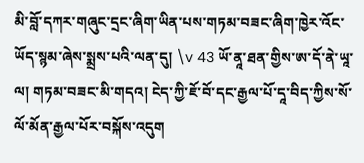མི་བློ་དཀར་གཞུང་དྲང་ཞིག་ཡིན་པས་གཏམ་བཟང་ཞིག་ཁྱེར་འོང་ཡོད་སྙམ་ཞེས་སྨྲས་པའི་ལན་དུ། \v 43 ཡོ་ནཱ་ཐན་གྱིས་ཨ་དོ་ནེ་ཡཱ་ལ། གཏམ་བཟང་མི་གདའ། ངེད་ཀྱི་ཇོ་བོ་དང་རྒྱལ་པོ་དཱ་བིད་ཀྱིས་སོ་ལོ་མོན་རྒྱལ་པོར་བསྐོས་འདུག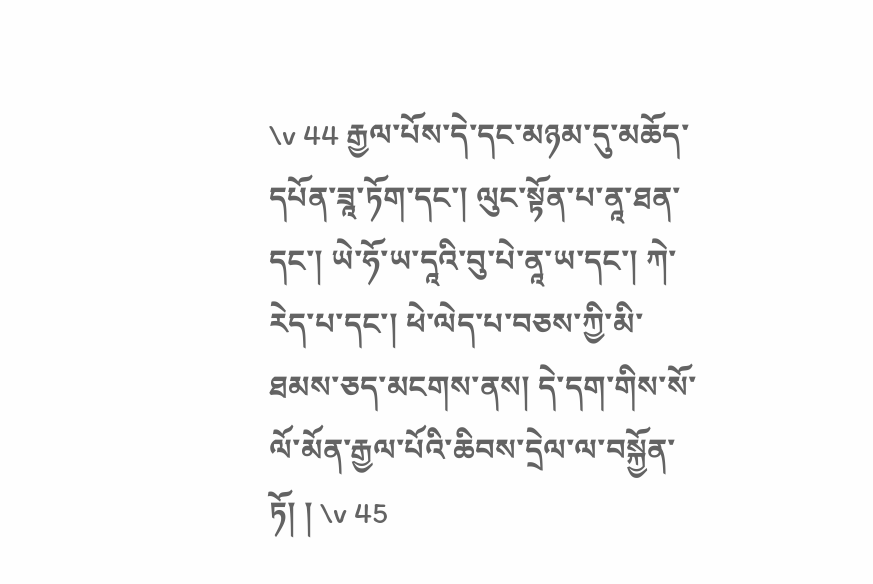\v 44 རྒྱལ་པོས་དེ་དང་མཉམ་དུ་མཆོད་དཔོན་ཟཱ་ཏོག་དང་། ལུང་སྟོན་པ་ནཱ་ཐན་དང་། ཡེ་ཧོ་ཡ་དཱའི་བུ་པེ་ནཱ་ཡ་དང་། ཀེ་རེད་པ་དང་། ཕེ་ལེད་པ་བཅས་ཀྱི་མི་ཐམས་ཅད་མངགས་ནས། དེ་དག་གིས་སོ་ལོ་མོན་རྒྱལ་པོའི་ཆིབས་དྲེལ་ལ་བསྐྱོན་ཏོ། ། \v 45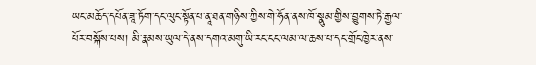ཡང་མཆོད་དཔོན་ཟཱ་ཏོག་དང་ལུང་སྟོན་པ་ནཱ་ཐན་གཉིས་ཀྱིས་གེ་ཧོན་ནས་ཁོ་སྣུམ་གྱིས་བྱུགས་ཏེ་རྒྱལ་པོར་བསྐོས་པས། མི་རྣམས་ཡུལ་དེ་ནས་དགའ་མགུ་ཡི་རང་ངང་ལམ་ལ་ཆས་པ་དང་གྲོང་ཁྱེར་ནས་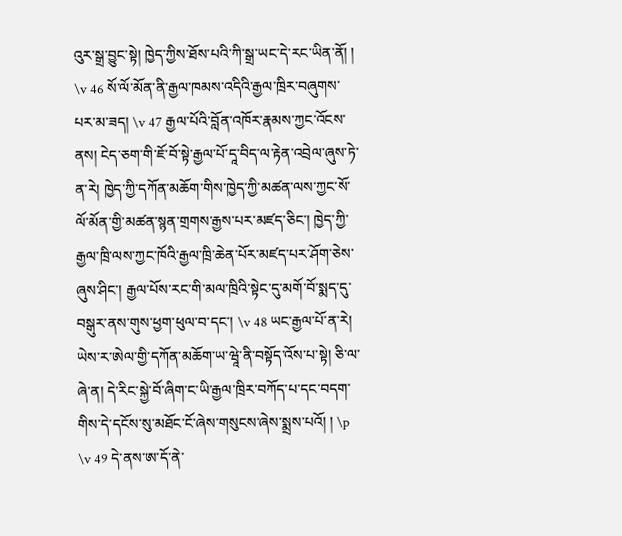འུར་སྒྲ་བྱུང་སྟེ། ཁྱེད་ཀྱིས་ཐོས་པའི་ཀི་སྒྲ་ཡང་དེ་རང་ཡིན་ནོ། ། \v 46 སོ་ལོ་མོན་ནི་རྒྱལ་ཁམས་འདིའི་རྒྱལ་ཁྲིར་བཞུགས་པར་མ་ཟད། \v 47 རྒྱལ་པོའི་བློན་འཁོར་རྣམས་ཀྱང་འོངས་ནས། ངེད་ཅག་གི་ཇོ་བོ་སྟེ་རྒྱལ་པོ་དཱ་བིད་ལ་རྟེན་འབྲེལ་ཞུས་ཏེ་ན་རེ། ཁྱེད་ཀྱི་དཀོན་མཆོག་གིས་ཁྱེད་ཀྱི་མཚན་ལས་ཀྱང་སོ་ལོ་མོན་གྱི་མཚན་སྙན་གྲགས་རྒྱས་པར་མཛད་ཅིང་། ཁྱེད་ཀྱི་རྒྱལ་ཁྲི་ལས་ཀྱང་ཁོའི་རྒྱལ་ཁྲི་ཆེན་པོར་མཛད་པར་ཤོག་ཅེས་ཞུས་ཤིང་། རྒྱལ་པོས་རང་གི་མལ་ཁྲིའི་སྟེང་དུ་མགོ་བོ་སྨད་དུ་བསྒུར་ནས་གུས་ཕྱག་ཕུལ་བ་དང་། \v 48 ཡང་རྒྱལ་པོ་ན་རེ། ཡེས་ར་ཨེལ་གྱི་དཀོན་མཆོག་ཡ་ཝཱེ་ནི་བསྟོད་འོས་པ་སྟེ། ཅི་ལ་ཞེ་ན། དེ་རིང་སྐྱེ་བོ་ཞིག་ང་ཡི་རྒྱལ་ཁྲིར་བཀོད་པ་དང་བདག་གིས་དེ་དངོས་སུ་མཐོང་ངོ་ཞེས་གསུངས་ཞེས་སྨྲས་པའོ། ། \p \v 49 དེ་ནས་ཨ་དོ་ནེ་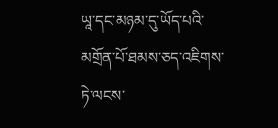ཡཱ་དང་མཉམ་དུ་ཡོད་པའི་མགྲོན་པོ་ཐམས་ཅད་འཇིགས་ཏེ་ལངས་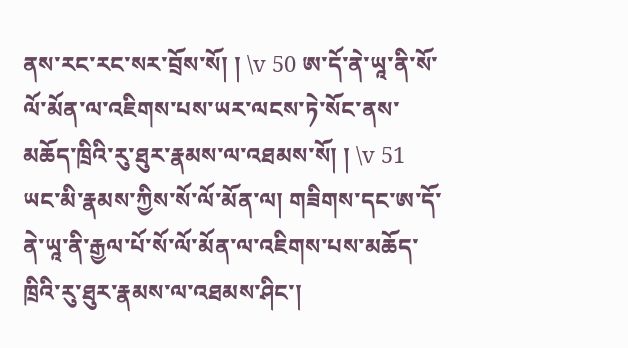ནས་རང་རང་སར་བྲོས་སོ། ། \v 50 ཨ་དོ་ནེ་ཡཱ་ནི་སོ་ལོ་མོན་ལ་འཇིགས་པས་ཡར་ལངས་ཏེ་སོང་ནས་མཆོད་ཁྲིའི་རུ་ཐུར་རྣམས་ལ་འཐམས་སོ། ། \v 51 ཡང་མི་རྣམས་ཀྱིས་སོ་ལོ་མོན་ལ། གཟིགས་དང་ཨ་དོ་ནེ་ཡཱ་ནི་རྒྱལ་པོ་སོ་ལོ་མོན་ལ་འཇིགས་པས་མཆོད་ཁྲིའི་རུ་ཐུར་རྣམས་ལ་འཐམས་ཤིང་།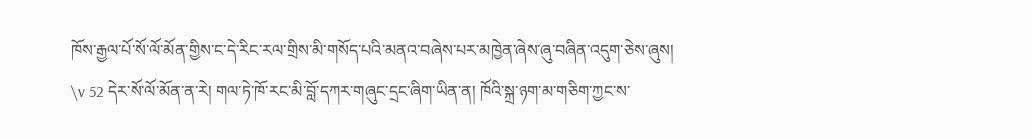ཁོས་རྒྱལ་པོ་སོ་ལོ་མོན་གྱིས་ང་དེ་རིང་རལ་གྲིས་མི་གསོད་པའི་མནའ་བཞེས་པར་མཁྱེན་ཞེས་ཞུ་བཞིན་འདུག་ཅེས་ཞུས། \v 52 དེར་སོ་ལོ་མོན་ན་རེ། གལ་ཏེ་ཁོ་རང་མི་བློ་དཀར་གཞུང་དྲང་ཞིག་ཡིན་ན། ཁོའི་སྐྲ་ཉག་མ་གཅིག་ཀྱང་ས་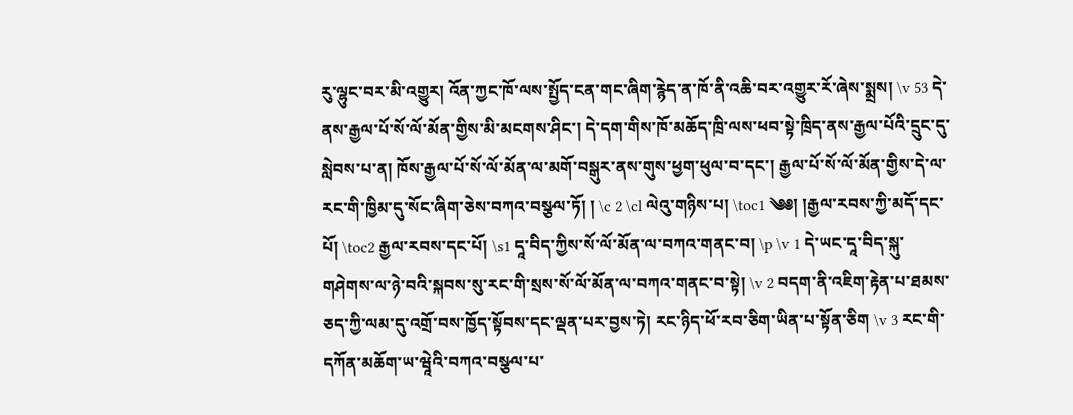རུ་ལྷུང་བར་མི་འགྱུར། འོན་ཀྱང་ཁོ་ལས་སྤྱོད་ངན་གང་ཞིག་རྙེད་ན་ཁོ་ནི་འཆི་བར་འགྱུར་རོ་ཞེས་སྨྲས། \v 53 དེ་ནས་རྒྱལ་པོ་སོ་ལོ་མོན་གྱིས་མི་མངགས་ཤིང་། དེ་དག་གིས་ཁོ་མཆོད་ཁྲི་ལས་ཕབ་སྟེ་ཁྲིད་ནས་རྒྱལ་པོའི་དྲུང་དུ་སླེབས་པ་ན། ཁོས་རྒྱལ་པོ་སོ་ལོ་མོན་ལ་མགོ་བསྒུར་ནས་གུས་ཕྱག་ཕུལ་བ་དང་། རྒྱལ་པོ་སོ་ལོ་མོན་གྱིས་དེ་ལ་རང་གི་ཁྱིམ་དུ་སོང་ཞིག་ཅེས་བཀའ་བསྩལ་ཏོ། ། \c 2 \cl ལེའུ་གཉིས་པ། \toc1 ༄༅། །རྒྱལ་རབས་ཀྱི་མདོ་དང་པོ། \toc2 རྒྱལ་རབས་དང་པོ། \s1 དཱ་བིད་ཀྱིས་སོ་ལོ་མོན་ལ་བཀའ་གནང་བ། \p \v 1 དེ་ཡང་དཱ་བིད་སྐུ་གཤེགས་ལ་ཉེ་བའི་སྐབས་སུ་རང་གི་སྲས་སོ་ལོ་མོན་ལ་བཀའ་གནང་བ་སྟེ། \v 2 བདག་ནི་འཇིག་རྟེན་པ་ཐམས་ཅད་ཀྱི་ལམ་དུ་འགྲོ་བས་ཁྱོད་སྟོབས་དང་ལྡན་པར་བྱས་ཏེ། རང་ཉིད་ཕོ་རབ་ཅིག་ཡིན་པ་སྟོན་ཅིག \v 3 རང་གི་དཀོན་མཆོག་ཡ་ཝཱེའི་བཀའ་བསྩལ་པ་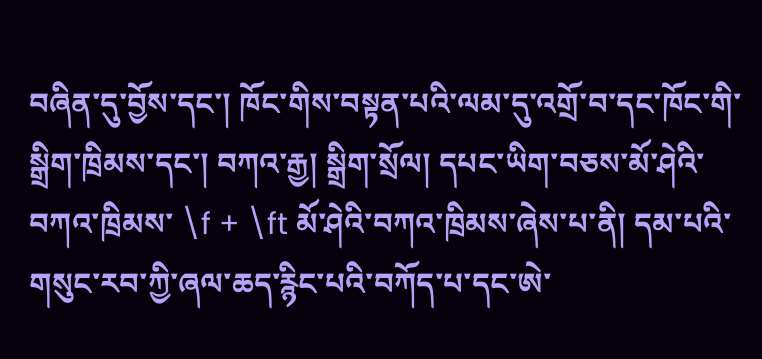བཞིན་དུ་བྱོས་དང་། ཁོང་གིས་བསྟན་པའི་ལམ་དུ་འགྲོ་བ་དང་ཁོང་གི་སྒྲིག་ཁྲིམས་དང་། བཀའ་རྒྱ། སྒྲིག་སྲོལ། དཔང་ཡིག་བཅས་མོ་ཤེའི་བཀའ་ཁྲིམས་ \f + \ft མོ་ཤེའི་བཀའ་ཁྲིམས་ཞེས་པ་ནི། དམ་པའི་གསུང་རབ་ཀྱི་ཞལ་ཆད་རྙིང་པའི་བཀོད་པ་དང་ཨེ་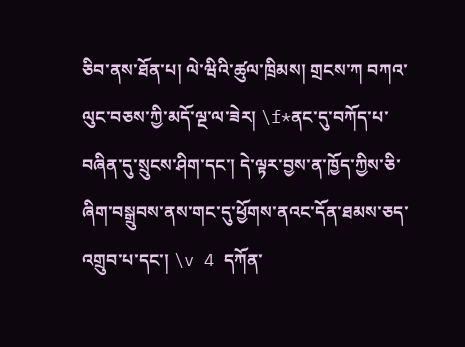ཅིབ་ནས་ཐོན་པ། ལེ་ཝིའི་ཚུལ་ཁྲིམས། གྲངས་ཀ བཀའ་ལུང་བཅས་ཀྱི་མདོ་ལྔ་ལ་ཟེར། \f*ནང་དུ་བཀོད་པ་བཞིན་དུ་སྲུངས་ཤིག་དང་། དེ་ལྟར་བྱས་ན་ཁྱོད་ཀྱིས་ཅི་ཞིག་བསྒྲུབས་ནས་གང་དུ་ཕྱོགས་ནའང་དོན་ཐམས་ཅད་འགྲུབ་པ་དང་། \v 4 དཀོན་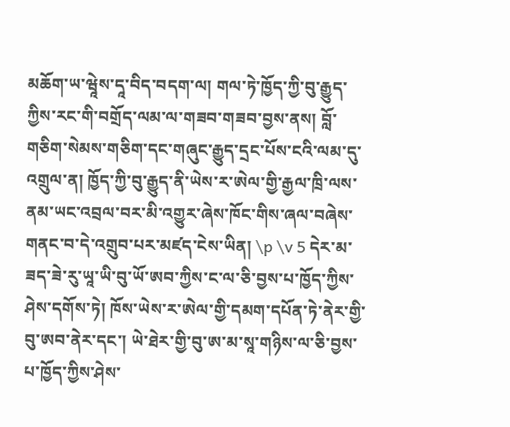མཆོག་ཡ་ཝཱེས་དཱ་བིད་བདག་ལ། གལ་ཏེ་ཁྱོད་ཀྱི་བུ་རྒྱུད་ཀྱིས་རང་གི་བགྲོད་ལམ་ལ་གཟབ་གཟབ་བྱས་ནས། བློ་གཅིག་སེམས་གཅིག་དང་གཞུང་རྒྱུད་དྲང་པོས་ངའི་ལམ་དུ་འགྲུལ་ན། ཁྱོད་ཀྱི་བུ་རྒྱུད་ནི་ཡེས་ར་ཨེལ་གྱི་རྒྱལ་ཁྲི་ལས་ནམ་ཡང་འབྲལ་བར་མི་འགྱུར་ཞེས་ཁོང་གིས་ཞལ་བཞེས་གནང་བ་དེ་འགྲུབ་པར་མཛད་ངེས་ཡིན། \p \v 5 དེར་མ་ཟད་ཟེ་རུ་ཡཱ་ཡི་བུ་ཡོ་ཨབ་ཀྱིས་ང་ལ་ཅི་བྱས་པ་ཁྱོད་ཀྱིས་ཤེས་དགོས་ཏེ། ཁོས་ཡེས་ར་ཨེལ་གྱི་དམག་དཔོན་ཏེ་ནེར་གྱི་བུ་ཨབ་ནེར་དང་། ཡེ་ཐེར་གྱི་བུ་ཨ་མ་སཱ་གཉིས་ལ་ཅི་བྱས་པ་ཁྱོད་ཀྱིས་ཤེས་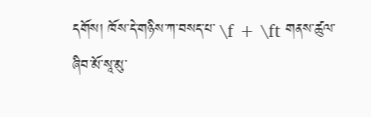དགོས། ཁོས་དེ་གཉིས་ཀ་བསད་པ་ \f + \ft གནས་ཚུལ་ཞིབ་མོ་སཱ་མུ་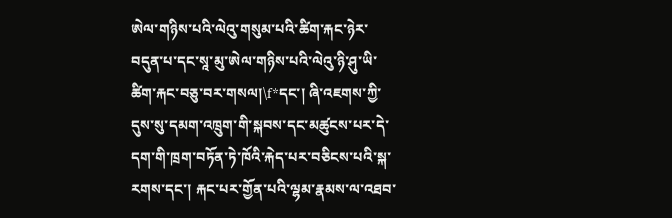ཨེལ་གཉིས་པའི་ལེའུ་གསུམ་པའི་ཚིག་རྐང་ཉེར་བདུན་པ་དང་སཱ་མུ་ཨེལ་གཉིས་པའི་ལེའུ་ཉི་ཤུ་ཡི་ཚིག་རྐང་བཅུ་བར་གསལ།\f*དང་། ཞི་འཇགས་ཀྱི་དུས་སུ་དམག་འཁྲུག་གི་སྐབས་དང་མཚུངས་པར་དེ་དག་གི་ཁྲག་བཏོན་ཏེ་ཁོའི་རྐེད་པར་བཅིངས་པའི་སྐ་རགས་དང་། རྐང་པར་གྱོན་པའི་ལྷམ་རྣམས་ལ་འཐབ་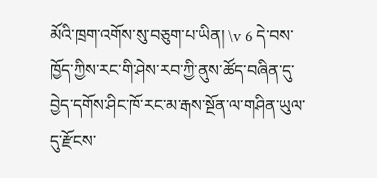མོའི་ཁྲག་འགོས་སུ་བཅུག་པ་ཡིན། \v 6 དེ་བས་ཁྱོད་ཀྱིས་རང་གི་ཤེས་རབ་ཀྱི་ནུས་ཚོད་བཞིན་དུ་བྱེད་དགོས་ཤིང་ཁོ་རང་མ་རྒས་སྔོན་ལ་གཤིན་ཡུལ་དུ་རྫོངས་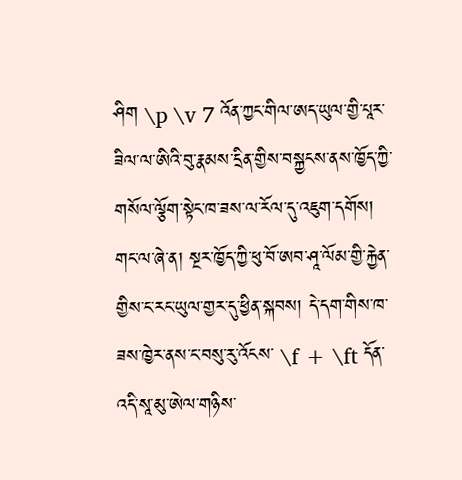ཤིག \p \v 7 འོན་ཀྱང་གིལ་ཨད་ཡུལ་གྱི་པཱར་ཟིལ་ལ་ཨིའི་བུ་རྣམས་དྲིན་གྱིས་བསྐྱངས་ནས་ཁྱོད་ཀྱི་གསོལ་ལྕོག་སྟེང་ཁ་ཟས་ལ་རོལ་དུ་འཇུག་དགོས། གང་ལ་ཞེ་ན། སྔར་ཁྱོད་ཀྱི་ཕུ་བོ་ཨབ་ཤཱ་ལོམ་གྱི་རྐྱེན་གྱིས་ང་རང་ཡུལ་གྱར་དུ་ཕྱིན་སྐབས། དེ་དག་གིས་ཁ་ཟས་ཁྱེར་ནས་ང་བསུ་རུ་འོངས་ \f + \ft དོན་འདི་སཱ་མུ་ཨེལ་གཉིས་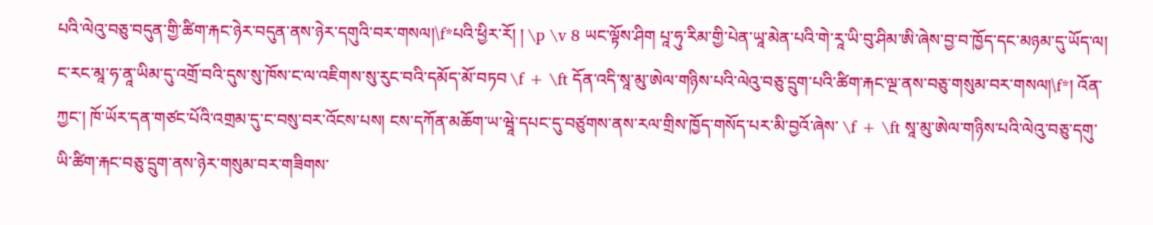པའི་ལེའུ་བཅུ་བདུན་གྱི་ཚིག་རྐང་ཉེར་བདུན་ནས་ཉེར་དགུའི་བར་གསལ།\f*པའི་ཕྱིར་རོ། ། \p \v 8 ཡང་ལྟོས་ཤིག པཱ་ཧུ་རིམ་གྱི་པེན་ཡཱ་མེན་པའི་གེ་རཱ་ཡི་བུ་ཤིམ་ཨི་ཞེས་བྱ་བ་ཁྱོད་དང་མཉམ་དུ་ཡོད་ལ། ང་རང་མཱ་ཧ་ནཱ་ཡིམ་དུ་འགྲོ་བའི་དུས་སུ་ཁོས་ང་ལ་འཇིགས་སུ་རུང་བའི་དམོད་མོ་བཏབ \f + \ft དོན་འདི་སཱ་མུ་ཨེལ་གཉིས་པའི་ལེའུ་བཅུ་དྲུག་པའི་ཚིག་རྐང་ལྔ་ནས་བཅུ་གསུམ་བར་གསལ།\f*། འོན་ཀྱང་། ཁོ་ཡོར་དན་གཙང་པོའི་འགྲམ་དུ་ང་བསུ་བར་འོངས་པས། ངས་དཀོན་མཆོག་ཡ་ཝཱེ་དཔང་དུ་བཙུགས་ནས་རལ་གྲིས་ཁྱོད་གསོད་པར་མི་བྱའོ་ཞེས་ \f + \ft སཱ་མུ་ཨེལ་གཉིས་པའི་ལེའུ་བཅུ་དགུ་ཡི་ཚིག་རྐང་བཅུ་དྲུག་ནས་ཉེར་གསུམ་བར་གཟིགས་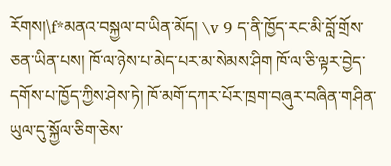རོགས།\f*མནའ་བསྐྱལ་བ་ཡིན་མོད། \v 9 ད་ནི་ཁྱོད་རང་མི་བློ་གྲོས་ཅན་ཡིན་པས། ཁོ་ལ་ཉེས་པ་མེད་པར་མ་སེམས་ཤིག ཁོ་ལ་ཅི་ལྟར་བྱེད་དགོས་པ་ཁྱོད་ཀྱིས་ཤེས་ཏེ། ཁོ་མགོ་དཀར་པོར་ཁྲག་བཞུར་བཞིན་གཤིན་ཡུལ་དུ་སྐྱོལ་ཅིག་ཅེས་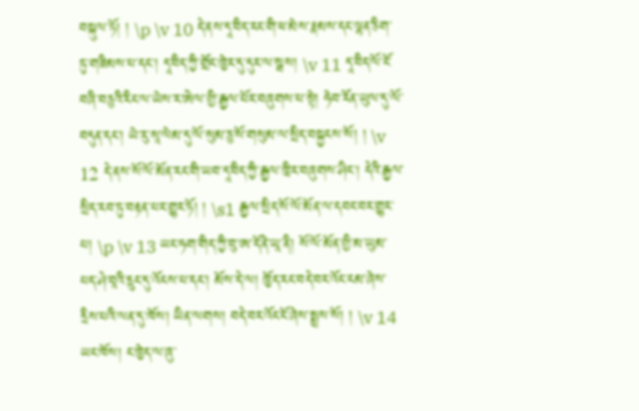བསྐུལ་ཏོ། ། \p \v 10 དེ་ནས་དཱ་བིད་རང་གི་ཕ་མེས་རྣམས་དང་ལྷན་ཅིག་ཏུ་གཟིམས་པ་དང་། དཱ་བིད་ཀྱི་གྲོང་ཁྱེར་དུ་དུར་ལ་སྦས། \v 11 དཱ་བིད་ལོ་ངོ་བཞི་བཅུའི་རིང་ལ་ཡེས་ར་ཨེལ་གྱི་རྒྱལ་པོར་བཞུགས་པ་སྟེ། ཧེབ་རོན་ཡུལ་དུ་ལོ་བདུན་དང་། ཡེ་རུ་སཱ་ལེམ་དུ་ལོ་སུམ་ཅུ་སོ་གསུམ་ལ་སྲིད་བསྐྱངས་སོ། ། \v 12 དེ་ནས་སོ་ལོ་མོན་རང་གི་ཡབ་དཱ་བིད་ཀྱི་རྒྱལ་ཁྲིར་བཞུགས་ཤིང་། དེའི་རྒྱལ་སྲིད་རབ་ཏུ་བརྟན་པར་གྱུར་ཏོ། ། \s1 རྒྱལ་སྲིད་སོ་ལོ་མོན་ལ་དབང་བར་གྱུར་པ། \p \v 13 ཡང་ཧག་གིད་ཀྱི་བུ་ཨ་དོ་ནེ་ཡཱ་ནི། སོ་ལོ་མོན་གྱི་མ་ཡུམ་པད་ཤེ་བཱའི་དྲུང་དུ་འོངས་པ་དང་། མོས་དེ་ལ། ཁྱོད་རང་བདེ་བར་འོང་ངམ་ཞེས་དྲིས་པའི་ལན་དུ་ཁོས། ཡིན་ལགས། བདེ་བར་འོང་ངོ་ཞེས་སྨྲས་སོ། ། \v 14 ཡང་ཁོས། ང་ཁྱེད་ལ་ཞུ་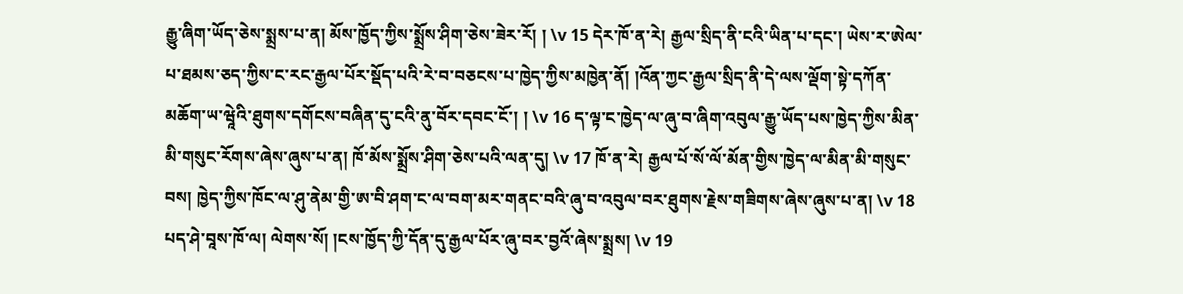རྒྱུ་ཞིག་ཡོད་ཅེས་སྨྲས་པ་ན། མོས་ཁྱོད་ཀྱིས་སྨྲོས་ཤིག་ཅེས་ཟེར་རོ། ། \v 15 དེར་ཁོ་ན་རེ། རྒྱལ་སྲིད་ནི་ངའི་ཡིན་པ་དང་། ཡེས་ར་ཨེལ་པ་ཐམས་ཅད་ཀྱིས་ང་རང་རྒྱལ་པོར་སྡོད་པའི་རེ་བ་བཅངས་པ་ཁྱེད་ཀྱིས་མཁྱེན་ནོ། །འོན་ཀྱང་རྒྱལ་སྲིད་ནི་དེ་ལས་ལྡོག་སྟེ་དཀོན་མཆོག་ཡ་ཝཱེའི་ཐུགས་དགོངས་བཞིན་དུ་ངའི་ནུ་བོར་དབང་ངོ་། ། \v 16 ད་ལྟ་ང་ཁྱེད་ལ་ཞུ་བ་ཞིག་འབུལ་རྒྱུ་ཡོད་པས་ཁྱེད་ཀྱིས་མིན་མི་གསུང་རོགས་ཞེས་ཞུས་པ་ན། ཁོ་མོས་སྨྲོས་ཤིག་ཅེས་པའི་ལན་དུ། \v 17 ཁོ་ན་རེ། རྒྱལ་པོ་སོ་ལོ་མོན་གྱིས་ཁྱེད་ལ་མིན་མི་གསུང་བས། ཁྱེད་ཀྱིས་ཁོང་ལ་ཤུ་ནེམ་གྱི་ཨ་བི་ཤག་ང་ལ་བག་མར་གནང་བའི་ཞུ་བ་འབུལ་བར་ཐུགས་རྗེས་གཟིགས་ཞེས་ཞུས་པ་ན། \v 18 པད་ཤེ་བཱས་ཁོ་ལ། ལེགས་སོ། །ངས་ཁྱོད་ཀྱི་དོན་དུ་རྒྱལ་པོར་ཞུ་བར་བྱའོ་ཞེས་སྨྲས། \v 19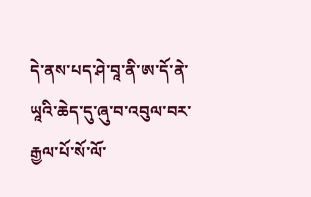དེ་ནས་པད་ཤེ་བཱ་ནི་ཨ་དོ་ནེ་ཡཱའི་ཆེད་དུ་ཞུ་བ་འབུལ་བར་རྒྱལ་པོ་སོ་ལོ་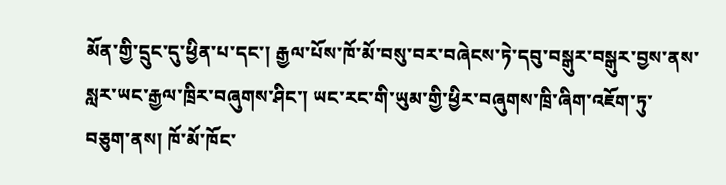མོན་གྱི་དྲུང་དུ་ཕྱིན་པ་དང་། རྒྱལ་པོས་ཁོ་མོ་བསུ་བར་བཞེངས་ཏེ་དབུ་བསྒུར་བསྒུར་བྱས་ནས་སླར་ཡང་རྒྱལ་ཁྲིར་བཞུགས་ཤིང་། ཡང་རང་གི་ཡུམ་གྱི་ཕྱིར་བཞུགས་ཁྲི་ཞིག་འཇོག་ཏུ་བཅུག་ནས། ཁོ་མོ་ཁོང་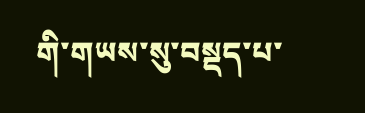གི་གཡས་སུ་བསྡད་པ་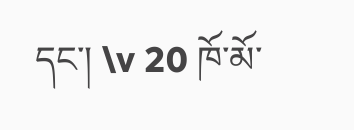དང་། \v 20 ཁོ་མོ་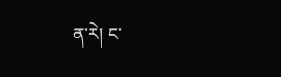ན་རེ། ང་